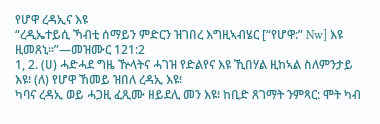የሆዋ ረዳኢና እዩ
“ረዲኤተይሲ ኻብቲ ሰማይን ምድርን ዝገበረ እግዚኣብሄር [“የሆዋ:” Nw] እዩ ዚመጸኒ።”—መዝሙር 121:2
1, 2. (ሀ) ሓድሓደ ግዜ ዅላትና ሓገዝ የድልየና እዩ ኺበሃል ዚከኣል ስለምንታይ እዩ፧ (ለ) የሆዋ ኸመይ ዝበለ ረዳኢ እዩ፧
ካባና ረዳኢ ወይ ሓጋዚ ፈጺሙ ዘይደሊ መን እዩ፧ ከቢድ ጸገማት ንምጻር: ሞት ካብ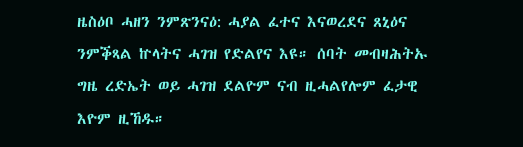ዜስዕቦ ሓዘን ንምጽንናዕ: ሓያል ፈተና እናወረደና ጸኒዕና ንምቕጻል ኵላትና ሓገዝ የድልየና እዩ። ሰባት መብዛሕትኡ ግዜ ረድኤት ወይ ሓገዝ ደልዮም ናብ ዚሓልየሎም ፈታዊ እዮም ዚኸዱ።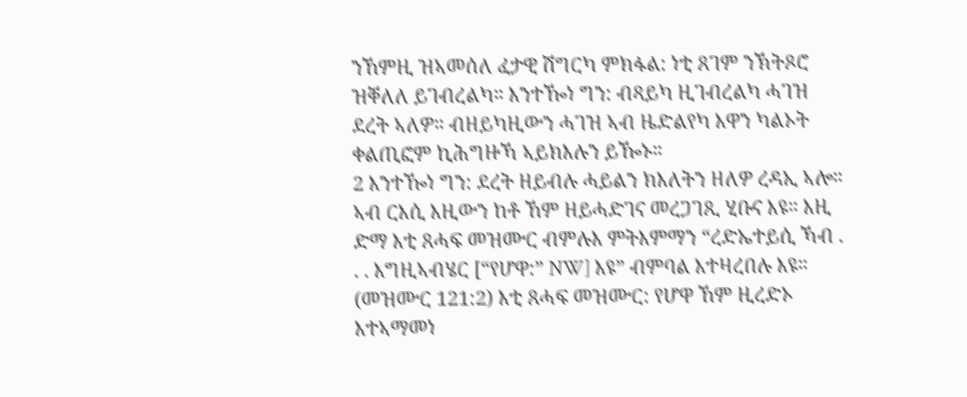ንኸምዚ ዝኣመሰለ ፈታዊ ሽግርካ ምክፋል: ነቲ ጸገም ንኽትጾሮ ዝቐለለ ይገብረልካ። እንተዀነ ግን: ብጻይካ ዚገብረልካ ሓገዝ ደረት ኣለዎ። ብዘይካዚውን ሓገዝ ኣብ ዜድልየካ እዋን ካልኦት ቀልጢፎም ኪሕግዙኻ ኣይክእሉን ይዀኑ።
2 እንተዀነ ግን: ደረት ዘይብሉ ሓይልን ክእለትን ዘለዎ ረዳኢ ኣሎ። ኣብ ርእሲ እዚውን ከቶ ኸም ዘይሓድገና መረጋገጺ ሂቡና እዩ። እዚ ድማ እቲ ጸሓፍ መዝሙር ብምሉእ ምትእምማን “ረድኤተይሲ ኻብ . . . እግዚኣብሄር [“የሆዋ:” NW] እዩ” ብምባል እተዛረበሉ እዩ። (መዝሙር 121:2) እቲ ጸሓፍ መዝሙር: የሆዋ ኸም ዚረድኦ እተኣማመነ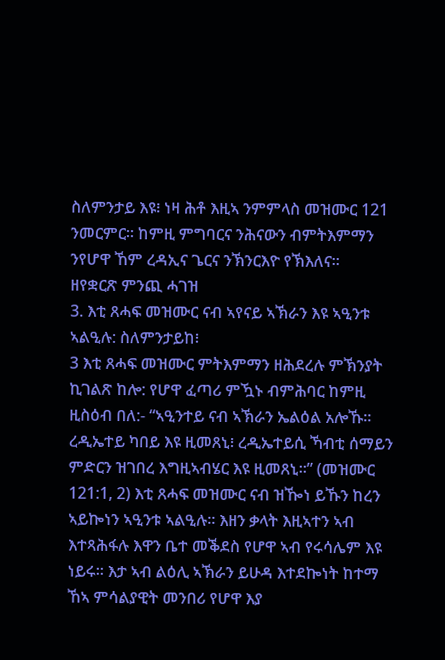ስለምንታይ እዩ፧ ነዛ ሕቶ እዚኣ ንምምላስ መዝሙር 121 ንመርምር። ከምዚ ምግባርና ንሕናውን ብምትእምማን ንየሆዋ ኸም ረዳኢና ጌርና ንኽንርእዮ የኽእለና።
ዘየቋርጽ ምንጪ ሓገዝ
3. እቲ ጸሓፍ መዝሙር ናብ ኣየናይ ኣኽራን እዩ ኣዒንቱ ኣልዒሉ: ስለምንታይከ፧
3 እቲ ጸሓፍ መዝሙር ምትእምማን ዘሕደረሉ ምኽንያት ኪገልጽ ከሎ: የሆዋ ፈጣሪ ምዃኑ ብምሕባር ከምዚ ዚስዕብ በለ:- “ኣዒንተይ ናብ ኣኽራን ኤልዕል አሎኹ። ረዲኤተይ ካበይ እዩ ዚመጸኒ፧ ረዲኤተይሲ ኻብቲ ሰማይን ምድርን ዝገበረ እግዚኣብሄር እዩ ዚመጸኒ።” (መዝሙር 121:1, 2) እቲ ጸሓፍ መዝሙር ናብ ዝዀነ ይኹን ከረን ኣይኰነን ኣዒንቱ ኣልዒሉ። እዘን ቃላት እዚኣተን ኣብ እተጻሕፋሉ እዋን ቤተ መቕደስ የሆዋ ኣብ የሩሳሌም እዩ ነይሩ። እታ ኣብ ልዕሊ ኣኽራን ይሁዳ እተደኰነት ከተማ ኸኣ ምሳልያዊት መንበሪ የሆዋ እያ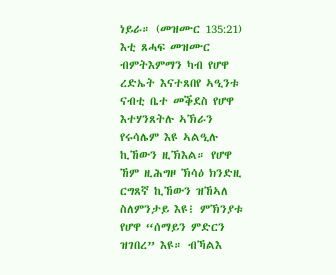ነይራ። (መዝሙር 135:21) እቲ ጸሓፍ መዝሙር ብምትእምማን ካብ የሆዋ ረድኤት እናተጸበየ ኣዒንቱ ናብቲ ቤተ መቕደስ የሆዋ እተሃንጸትሉ ኣኽራን የሩሳሌም እዩ ኣልዒሉ ኪኸውን ዚኽእል። የሆዋ ኸም ዚሕግዞ ኽሳዕ ክንድዚ ርግጸኛ ኪኸውን ዝኸኣለ ስለምንታይ እዩ፧ ምኽንያቱ የሆዋ “ሰማይን ምድርን ዝገበረ” እዩ። ብኻልእ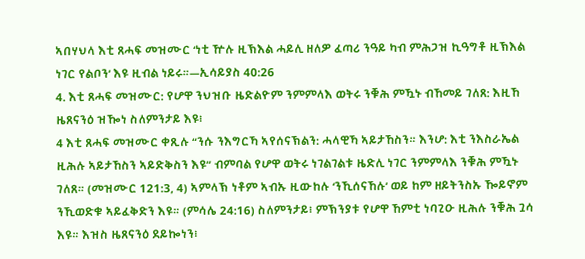ኣበሃህላ እቲ ጸሓፍ መዝሙር ‘ነቲ ዅሉ ዚኽእል ሓይሊ ዘለዎ ፈጣሪ ንዓይ ካብ ምሕጋዝ ኪዓግቶ ዚኽእል ነገር የልቦን’ እዩ ዚብል ነይሩ።—ኢሳይያስ 40:26
4. እቲ ጸሓፍ መዝሙር: የሆዋ ንህዝቡ ዜድልዮም ንምምላእ ወትሩ ንቑሕ ምዃኑ ብኸመይ ገለጸ: እዚኸ ዜጸናንዕ ዝዀነ ስለምንታይ እዩ፧
4 እቲ ጸሓፍ መዝሙር ቀጺሉ “ንሱ ንእግርኻ ኣየሰናኽልን: ሓላዊኻ ኣይታኸስን። እንሆ: እቲ ንእስራኤል ዚሕሉ ኣይታኸስን ኣይድቅስን እዩ” ብምባል የሆዋ ወትሩ ነገልገልቱ ዜድሊ ነገር ንምምላእ ንቑሕ ምዃኑ ገለጸ። (መዝሙር 121:3, 4) ኣምላኽ ነቶም ኣብኡ ዚውከሉ ‘ንኺሰናኸሉ’ ወይ ከም ዘይትንስኡ ዀይኖም ንኺወድቁ ኣይፈቅድን እዩ። (ምሳሌ 24:16) ስለምንታይ፧ ምኽንያቱ የሆዋ ኸምቲ ነባጊዑ ዚሕሉ ንቑሕ ጓሳ እዩ። እዝስ ዜጸናንዕ ደይኰነን፧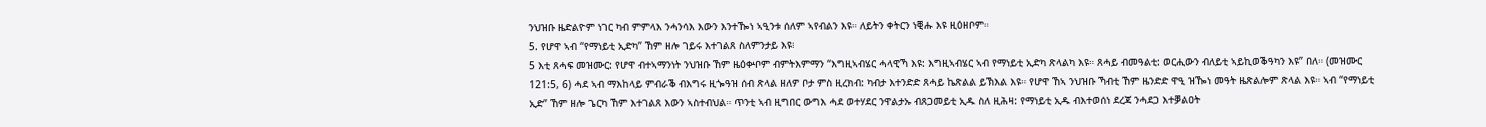ንህዝቡ ዜድልዮም ነገር ካብ ምምላእ ንሓንሳእ እውን እንተዀነ ኣዒንቱ ሰለም ኣየብልን እዩ። ለይትን ቀትርን ነቒሑ እዩ ዚዕዘቦም።
5. የሆዋ ኣብ “የማነይቲ ኢድካ” ኸም ዘሎ ገይሩ እተገልጸ ስለምንታይ እዩ፧
5 እቲ ጸሓፍ መዝሙር: የሆዋ ብተኣማንነት ንህዝቡ ኸም ዜዕቍቦም ብምትእምማን “እግዚኣብሄር ሓላዊኻ እዩ: እግዚኣብሄር ኣብ የማነይቲ ኢድካ ጽላልካ እዩ። ጸሓይ ብመዓልቲ: ወርሒውን ብለይቲ ኣይኪወቕዓካን እዩ” በለ። (መዝሙር 121:5, 6) ሓደ ኣብ ማእከላይ ምብራቕ ብእግሩ ዚጐዓዝ ሰብ ጽላል ዘለዎ ቦታ ምስ ዚረክብ: ካብታ እተንድድ ጸሓይ ኬጽልል ይኽእል እዩ። የሆዋ ኸኣ ንህዝቡ ኻብቲ ኸም ዜንድድ ዋዒ ዝዀነ መዓት ዜጽልሎም ጽላል እዩ። ኣብ “የማነይቲ ኢድ” ኸም ዘሎ ጌርካ ኸም እተገልጸ እውን ኣስተብህል። ጥንቲ ኣብ ዚግበር ውግእ ሓደ ወተሃደር ንዋልታኡ ብጸጋመይቲ ኢዱ ስለ ዚሕዛ: የማነይቲ ኢዱ ብእተወሰነ ደረጃ ንሓደጋ እተቓልዐት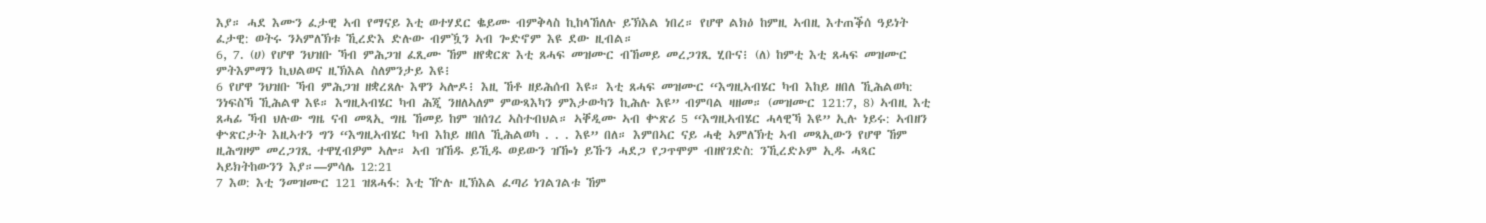እያ። ሓደ እሙን ፈታዊ ኣብ የማናይ እቲ ወተሃደር ቈይሙ ብምቅላስ ኪከላኸለሉ ይኽእል ነበረ። የሆዋ ልክዕ ከምዚ ኣብዚ እተጠቕሰ ዓይነት ፈታዊ: ወትሩ ንኣምለኽቱ ኺረድእ ድሉው ብምዃን ኣብ ጐድኖም እዩ ደው ዚብል።
6, 7. (ሀ) የሆዋ ንህዝቡ ኻብ ምሕጋዝ ፈጺሙ ኸም ዘየቋርጽ እቲ ጸሓፍ መዝሙር ብኸመይ መረጋገጺ ሂቡና፧ (ለ) ከምቲ እቲ ጸሓፍ መዝሙር ምትእምማን ኪህልወና ዚኽእል ስለምንታይ እዩ፧
6 የሆዋ ንህዝቡ ኻብ ምሕጋዝ ዘቋረጸሉ እዋን ኣሎዶ፧ እዚ ኸቶ ዘይሕሰብ እዩ። እቲ ጸሓፍ መዝሙር “እግዚኣብሄር ካብ እከይ ዘበለ ኺሕልወካ: ንነፍስኻ ኺሕልዋ እዩ። እግዚኣብሄር ካብ ሕጂ ንዘለኣለም ምውጻእካን ምእታውካን ኪሕሉ እዩ” ብምባል ዛዘመ። (መዝሙር 121:7, 8) ኣብዚ እቲ ጸሓፊ ኻብ ህሉው ግዜ ናብ መጻኢ ግዜ ኸመይ ከም ዝሰገረ ኣስተብህል። ኣቐዲሙ ኣብ ቍጽሪ 5 “እግዚኣብሄር ሓላዊኻ እዩ” ኢሉ ነይሩ: ኣብዘን ቍጽርታት እዚኣተን ግን “እግዚኣብሄር ካብ እከይ ዘበለ ኺሕልወካ . . . እዩ” በለ። እምበኣር ናይ ሓቂ ኣምለኽቲ ኣብ መጻኢውን የሆዋ ኸም ዚሕግዞም መረጋገጺ ተዋሂብዎም ኣሎ። ኣብ ዝኸዱ ይኺዱ ወይውን ዝዀነ ይኹን ሓደጋ የጋጥሞም ብዘየገድስ: ንኺረድኦም ኢዱ ሓጻር ኣይክትከውንን እያ።—ምሳሌ 12:21
7 እወ: እቲ ንመዝሙር 121 ዝጸሓፋ: እቲ ዅሉ ዚኽእል ፈጣሪ ነገልገልቱ ኸም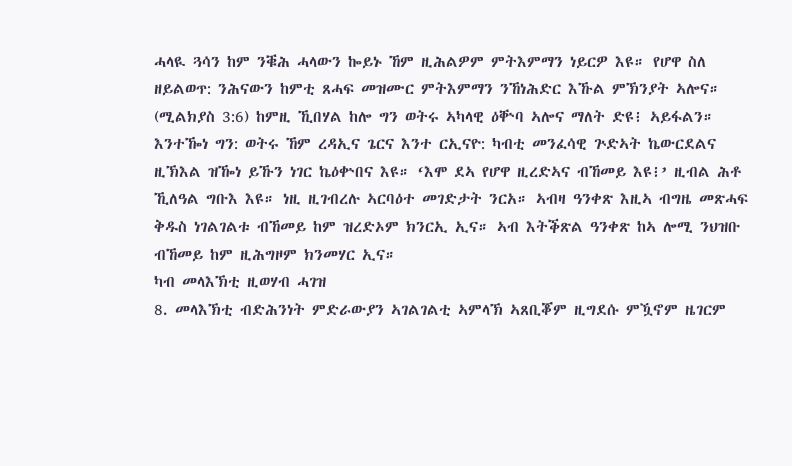ሓላዪ ጓሳን ከም ንቑሕ ሓላውን ኰይኑ ኸም ዚሕልዎም ምትእምማን ነይርዎ እዩ። የሆዋ ስለ ዘይልወጥ: ንሕናውን ከምቲ ጸሓፍ መዝሙር ምትእምማን ንኸነሕድር እኹል ምኽንያት ኣሎና። (ሚልክያስ 3:6) ከምዚ ኺበሃል ከሎ ግን ወትሩ ኣካላዊ ዕቝባ ኣሎና ማለት ድዩ፧ ኣይፋልን። እንተዀነ ግን: ወትሩ ኸም ረዳኢና ጌርና እንተ ርኢናዮ: ካብቲ መንፈሳዊ ጕድኣት ኬውርደልና ዚኽእል ዝዀነ ይኹን ነገር ኬዕቍበና እዩ። ‘እሞ ደኣ የሆዋ ዚረድኣና ብኸመይ እዩ፧’ ዚብል ሕቶ ኺለዓል ግቡእ እዩ። ነዚ ዚገብረሉ ኣርባዕተ መገድታት ንርአ። ኣብዛ ዓንቀጽ እዚኣ ብግዜ መጽሓፍ ቅዱስ ነገልገልቱ ብኸመይ ከም ዝረድኦም ክንርኢ ኢና። ኣብ እትቕጽል ዓንቀጽ ከኣ ሎሚ ንህዝቡ ብኸመይ ከም ዚሕግዞም ክንመሃር ኢና።
ካብ መላእኽቲ ዚወሃብ ሓገዝ
8. መላእኽቲ ብድሕንነት ምድራውያን ኣገልገልቲ ኣምላኽ ኣጸቢቖም ዚግደሱ ምዃኖም ዜገርም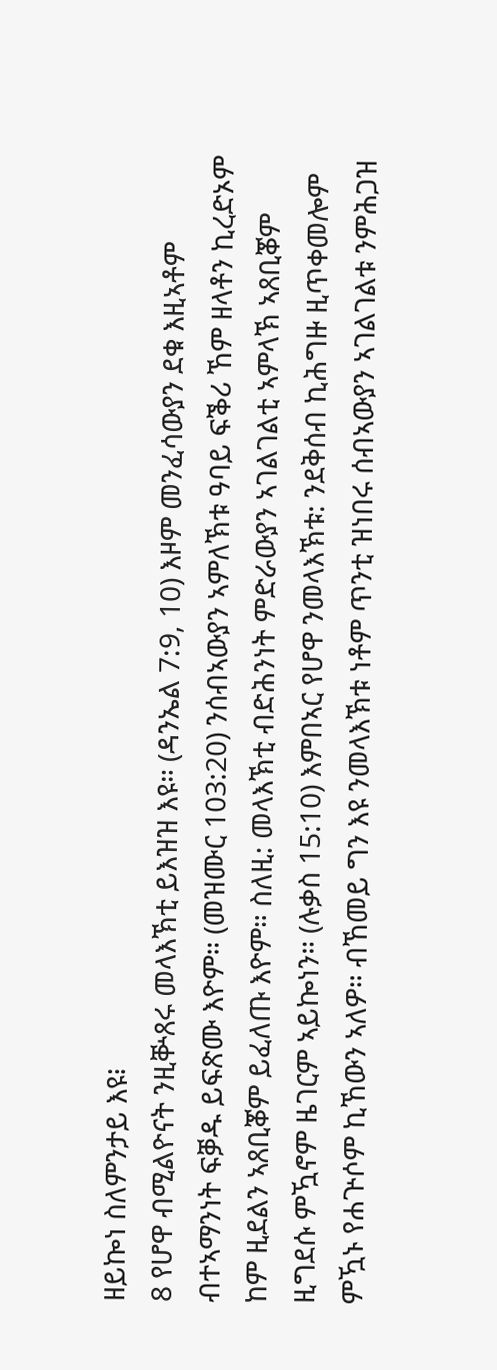ዘይኰነ ስለምንታይ እዩ፧
8 የሆዋ ብሚልዮናት ንዚቝጸሩ መላእኽቲ ይእዝዝ እዩ። (ዳንኤል 7:9, 10) እዞም መንፈሳውያን ደቁ እዚኣቶም ብተኣማንነት ፍቓዱ ይፍጽሙ እዮም። (መዝሙር 103:20) ንሰብኣውያን ኣምለኽቱ ዓባይ ፍቕሪ ኸም ዘላቶን ኪረድኦም ከም ዚደልን ኣጸቢቖም ይፈለጡ እዮም። ስለዚ: መላእኽቲ ብድሕንነት ምድራውያን ኣገልገልቲ ኣምላኽ ኣጸቢቖም ዚግደሱ ምዃኖም ዜገርም ኣይኰነን። (ሉቃስ 15:10) እምበኣር የሆዋ ንመላእኽቱ: ንደቅሰብ ኪሕግዙ ዚጥቀመሎም ምዃኑ የሐጕሶም ኪኸውን ኣለዎ። ብኸመይ ግን እዩ ንመላእኽቱ ነቶም ጥንቲ ዝነበሩ ሰብኣውያን ኣገልገልቱ ንምሕጋዝ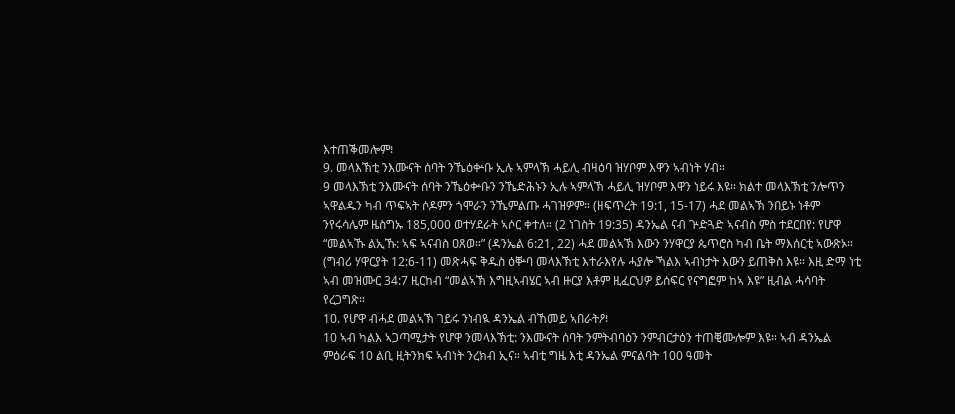እተጠቕመሎም፧
9. መላእኽቲ ንእሙናት ሰባት ንኼዕቍቡ ኢሉ ኣምላኽ ሓይሊ ብዛዕባ ዝሃቦም እዋን ኣብነት ሃብ።
9 መላእኽቲ ንእሙናት ሰባት ንኼዕቍቡን ንኼድሕኑን ኢሉ ኣምላኽ ሓይሊ ዝሃቦም እዋን ነይሩ እዩ። ክልተ መላእኽቲ ንሎጥን ኣዋልዱን ካብ ጥፍኣት ሶዶምን ጎሞራን ንኼምልጡ ሓገዝዎም። (ዘፍጥረት 19:1, 15-17) ሓደ መልኣኽ ንበይኑ ነቶም ንየሩሳሌም ዜስግኡ 185,000 ወተሃደራት ኣሶር ቀተለ። (2 ነገስት 19:35) ዳንኤል ናብ ጕድጓድ ኣናብስ ምስ ተደርበየ: የሆዋ “መልኣኹ ልኢኹ: ኣፍ ኣናብስ ዐጸወ።” (ዳንኤል 6:21, 22) ሓደ መልኣኽ እውን ንሃዋርያ ጴጥሮስ ካብ ቤት ማእሰርቲ ኣውጽኦ። (ግብሪ ሃዋርያት 12:6-11) መጽሓፍ ቅዱስ ዕቝባ መላእኽቲ እተራእየሉ ሓያሎ ኻልእ ኣብነታት እውን ይጠቅስ እዩ። እዚ ድማ ነቲ ኣብ መዝሙር 34:7 ዚርከብ “መልኣኽ እግዚኣብሄር ኣብ ዙርያ እቶም ዚፈርህዎ ይሰፍር የናግፎም ከኣ እዩ” ዚብል ሓሳባት የረጋግጽ።
10. የሆዋ ብሓደ መልኣኽ ገይሩ ንነብዪ ዳንኤል ብኸመይ ኣበራትዖ፧
10 ኣብ ካልእ ኣጋጣሚታት የሆዋ ንመላእኽቲ: ንእሙናት ሰባት ንምትብባዕን ንምብርታዕን ተጠቒሙሎም እዩ። ኣብ ዳንኤል ምዕራፍ 10 ልቢ ዚትንክፍ ኣብነት ንረክብ ኢና። ኣብቲ ግዜ እቲ ዳንኤል ምናልባት 100 ዓመት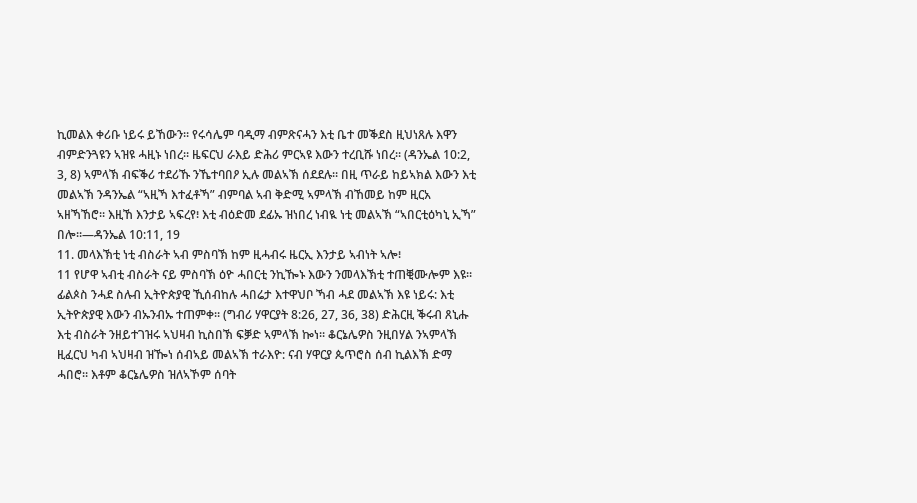ኪመልእ ቀሪቡ ነይሩ ይኸውን። የሩሳሌም ባዲማ ብምጽናሓን እቲ ቤተ መቕደስ ዚህነጸሉ እዋን ብምድንጓዩን ኣዝዩ ሓዚኑ ነበረ። ዜፍርህ ራእይ ድሕሪ ምርኣዩ እውን ተረቢሹ ነበረ። (ዳንኤል 10:2, 3, 8) ኣምላኽ ብፍቕሪ ተደሪኹ ንኼተባበዖ ኢሉ መልኣኽ ሰደደሉ። በዚ ጥራይ ከይኣክል እውን እቲ መልኣኽ ንዳንኤል “ኣዚኻ እተፈቶኻ” ብምባል ኣብ ቅድሚ ኣምላኽ ብኸመይ ከም ዚርአ ኣዘኻኸሮ። እዚኸ እንታይ ኣፍረየ፧ እቲ ብዕድመ ደፊኡ ዝነበረ ነብዪ ነቲ መልኣኽ “ኣበርቲዕካኒ ኢኻ” በሎ።—ዳንኤል 10:11, 19
11. መላእኽቲ ነቲ ብስራት ኣብ ምስባኽ ከም ዚሓብሩ ዜርኢ እንታይ ኣብነት ኣሎ፧
11 የሆዋ ኣብቲ ብስራት ናይ ምስባኽ ዕዮ ሓበርቲ ንኪዀኑ እውን ንመላእኽቲ ተጠቒሙሎም እዩ። ፊልጶስ ንሓደ ስሉብ ኢትዮጵያዊ ኺሰብከሉ ሓበሬታ እተዋህቦ ኻብ ሓደ መልኣኽ እዩ ነይሩ: እቲ ኢትዮጵያዊ እውን ብኡንብኡ ተጠምቀ። (ግብሪ ሃዋርያት 8:26, 27, 36, 38) ድሕርዚ ቕሩብ ጸኒሑ እቲ ብስራት ንዘይተገዝሩ ኣህዛብ ኪስበኽ ፍቓድ ኣምላኽ ኰነ። ቆርኔሌዎስ ንዚበሃል ንኣምላኽ ዚፈርህ ካብ ኣህዛብ ዝዀነ ሰብኣይ መልኣኽ ተራእዮ: ናብ ሃዋርያ ጴጥሮስ ሰብ ኪልእኽ ድማ ሓበሮ። እቶም ቆርኔሌዎስ ዝለኣኾም ሰባት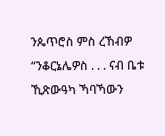ንጴጥሮስ ምስ ረኸብዎ “ንቆርኔሌዎስ . . . ናብ ቤቱ ኺጽውዓካ ኻባኻውን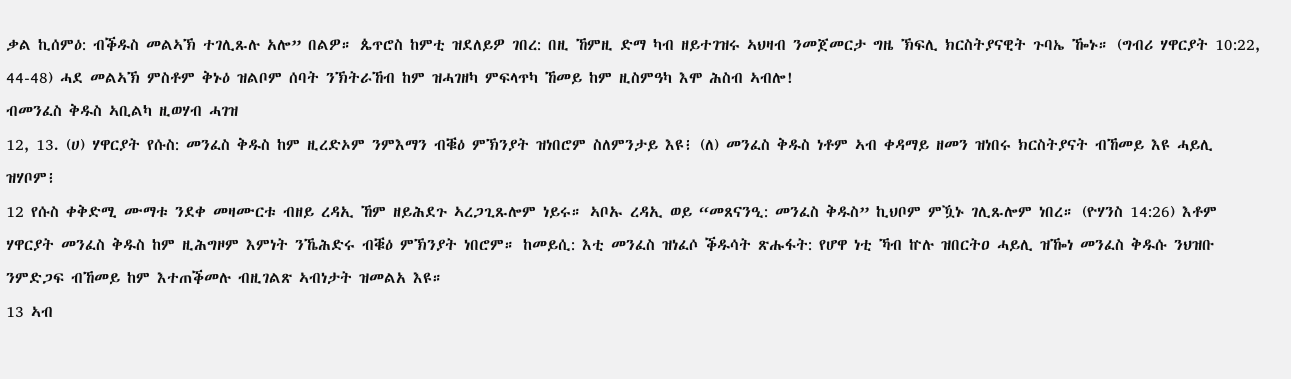ቃል ኪሰምዕ: ብቕዱስ መልኣኽ ተገሊጹሉ አሎ” በልዎ። ጴጥሮስ ከምቲ ዝደለይዎ ገበረ: በዚ ኸምዚ ድማ ካብ ዘይተገዝሩ ኣህዛብ ንመጀመርታ ግዜ ኽፍሊ ክርስትያናዊት ጉባኤ ዀኑ። (ግብሪ ሃዋርያት 10:22, 44-48) ሓደ መልኣኽ ምስቶም ቅኑዕ ዝልቦም ሰባት ንኽትራኸብ ከም ዝሓገዘካ ምፍላጥካ ኸመይ ከም ዚስምዓካ እሞ ሕስብ ኣብሎ!
ብመንፈስ ቅዱስ ኣቢልካ ዚወሃብ ሓገዝ
12, 13. (ሀ) ሃዋርያት የሱስ: መንፈስ ቅዱስ ከም ዚረድኦም ንምእማን ብቑዕ ምኽንያት ዝነበሮም ስለምንታይ እዩ፧ (ለ) መንፈስ ቅዱስ ነቶም ኣብ ቀዳማይ ዘመን ዝነበሩ ክርስትያናት ብኸመይ እዩ ሓይሊ ዝሃቦም፧
12 የሱስ ቀቅድሚ ሙማቱ ንደቀ መዛሙርቱ ብዘይ ረዳኢ ኸም ዘይሕደጉ ኣረጋጊጹሎም ነይሩ። ኣቦኡ ረዳኢ ወይ “መጸናንዒ: መንፈስ ቅዱስ” ኪህቦም ምዃኑ ገሊጹሎም ነበረ። (ዮሃንስ 14:26) እቶም ሃዋርያት መንፈስ ቅዱስ ከም ዚሕግዞም እምነት ንኼሕድሩ ብቑዕ ምኽንያት ነበሮም። ከመይሲ: እቲ መንፈስ ዝነፈሶ ቕዱሳት ጽሑፋት: የሆዋ ነቲ ኻብ ኵሉ ዝበርትዐ ሓይሊ ዝዀነ መንፈስ ቅዱሱ ንህዝቡ ንምድጋፍ ብኸመይ ከም እተጠቕመሉ ብዚገልጽ ኣብነታት ዝመልአ እዩ።
13 ኣብ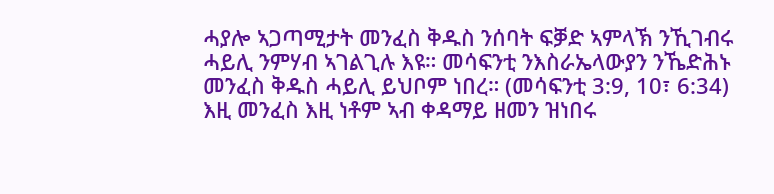ሓያሎ ኣጋጣሚታት መንፈስ ቅዱስ ንሰባት ፍቓድ ኣምላኽ ንኺገብሩ ሓይሊ ንምሃብ ኣገልጊሉ እዩ። መሳፍንቲ ንእስራኤላውያን ንኼድሕኑ መንፈስ ቅዱስ ሓይሊ ይህቦም ነበረ። (መሳፍንቲ 3:9, 10፣ 6:34) እዚ መንፈስ እዚ ነቶም ኣብ ቀዳማይ ዘመን ዝነበሩ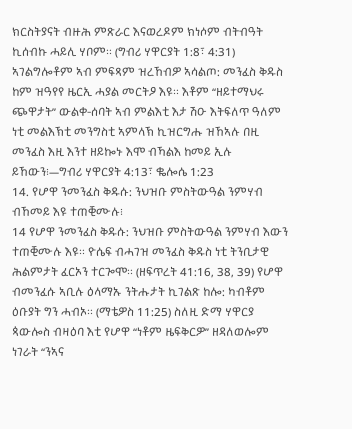ክርስትያናት ብዙሕ ምጽራር እናወረዶም ክነሶም ብትብዓት ኪሰብኩ ሓይሊ ሃቦም። (ግብሪ ሃዋርያት 1:8፣ 4:31) ኣገልግሎቶም ኣብ ምፍጻም ዝረኸብዎ ኣሳልጦ: መንፈስ ቅዱስ ከም ዝዓየየ ዜርኢ ሓያል መርትዖ እዩ። እቶም “ዘይተማህሩ ጭዋታት” ውልቀ-ሰባት ኣብ ምልእቲ እታ ሽዑ እትፍለጥ ዓለም ነቲ መልእኽቲ መንግስቲ ኣምላኽ ኪዝርግሑ ዝኸኣሉ በዚ መንፈስ እዚ እንተ ዘይኰኑ እሞ ብኻልእ ከመይ ኢሉ ይኸውን፧—ግብሪ ሃዋርያት 4:13፣ ቈሎሴ 1:23
14. የሆዋ ንመንፈስ ቅዱሱ: ንህዝቡ ምስትውዓል ንምሃብ ብኸመይ እዩ ተጠቒሙሉ፧
14 የሆዋ ንመንፈስ ቅዱሱ: ንህዝቡ ምስትውዓል ንምሃብ እውን ተጠቒሙሉ እዩ። ዮሴፍ ብሓገዝ መንፈስ ቅዱስ ነቲ ትንቢታዊ ሕልምታት ፈርኦን ተርጐሞ። (ዘፍጥረት 41:16, 38, 39) የሆዋ ብመንፈሱ ኣቢሉ ዕላማኡ ንትሑታት ኪገልጽ ከሎ: ካብቶም ዕቡያት ግን ሓብኦ። (ማቴዎስ 11:25) ስለዚ ድማ ሃዋርያ ጳውሎስ ብዛዕባ እቲ የሆዋ “ነቶም ዜፍቅርዎ” ዘዳለወሎም ነገራት “ንኣና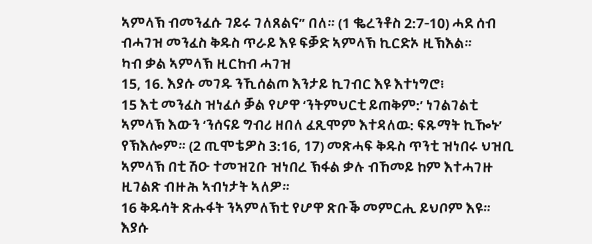ኣምላኽ ብመንፈሱ ገይሩ ገለጸልና” በለ። (1 ቈረንቶስ 2:7-10) ሓደ ሰብ ብሓገዝ መንፈስ ቅዱስ ጥራይ እዩ ፍቓድ ኣምላኽ ኪርድኦ ዚኽእል።
ካብ ቃል ኣምላኽ ዚርከብ ሓገዝ
15, 16. እያሱ መገዱ ንኺሰልጦ እንታይ ኪገብር እዩ እተነግሮ፧
15 እቲ መንፈስ ዝነፈሶ ቓል የሆዋ ‘ንትምህርቲ ይጠቅም:’ ነገልገልቲ ኣምላኽ እውን ‘ንሰናይ ግብሪ ዘበለ ፈጺሞም እተዳለዉ: ፍጹማት ኪዀኑ’ የኽእሎም። (2 ጢሞቴዎስ 3:16, 17) መጽሓፍ ቅዱስ ጥንቲ ዝነበሩ ህዝቢ ኣምላኽ በቲ ሽዑ ተመዝጊቡ ዝነበረ ኽፋል ቃሉ ብኸመይ ከም እተሓገዙ ዚገልጽ ብዙሕ ኣብነታት ኣለዎ።
16 ቅዱሳት ጽሑፋት ንኣምለኽቲ የሆዋ ጽቡቕ መምርሒ ይህቦም እዩ። እያሱ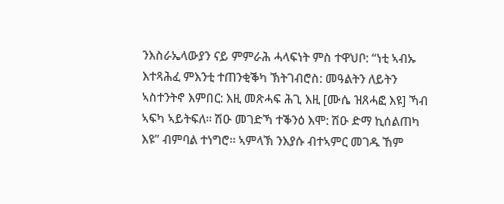ንእስራኤላውያን ናይ ምምራሕ ሓላፍነት ምስ ተዋህቦ: “ነቲ ኣብኡ እተጻሕፈ ምእንቲ ተጠንቂቕካ ኽትገብሮስ: መዓልትን ለይትን ኣስተንትኖ እምበር: እዚ መጽሓፍ ሕጊ እዚ [ሙሴ ዝጸሓፎ እዩ] ኻብ ኣፍካ ኣይትፍለ። ሽዑ መገድኻ ተቕንዕ እሞ: ሽዑ ድማ ኪሰልጠካ እዩ” ብምባል ተነግሮ። ኣምላኽ ንእያሱ ብተኣምር መገዱ ኸም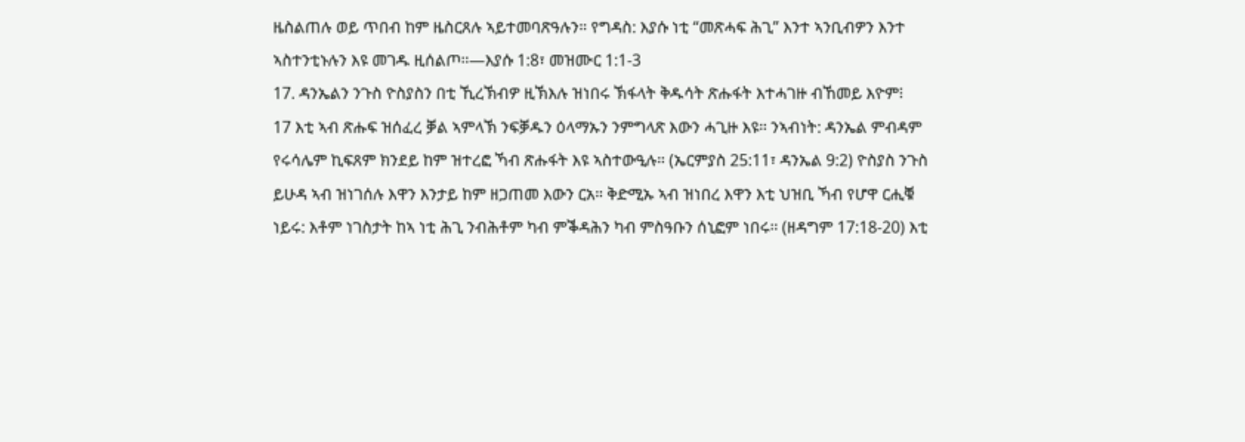ዜስልጠሉ ወይ ጥበብ ከም ዜስርጸሉ ኣይተመባጽዓሉን። የግዳስ: እያሱ ነቲ “መጽሓፍ ሕጊ” እንተ ኣንቢብዎን እንተ ኣስተንቲኑሉን እዩ መገዱ ዚሰልጦ።—እያሱ 1:8፣ መዝሙር 1:1-3
17. ዳንኤልን ንጉስ ዮስያስን በቲ ኺረኽብዎ ዚኽእሉ ዝነበሩ ኽፋላት ቅዱሳት ጽሑፋት እተሓገዙ ብኸመይ እዮም፧
17 እቲ ኣብ ጽሑፍ ዝሰፈረ ቓል ኣምላኽ ንፍቓዱን ዕላማኡን ንምግላጽ እውን ሓጊዙ እዩ። ንኣብነት: ዳንኤል ምብዳም የሩሳሌም ኪፍጸም ክንደይ ከም ዝተረፎ ኻብ ጽሑፋት እዩ ኣስተውዒሉ። (ኤርምያስ 25:11፣ ዳንኤል 9:2) ዮስያስ ንጉስ ይሁዳ ኣብ ዝነገሰሉ እዋን እንታይ ከም ዘጋጠመ እውን ርአ። ቅድሚኡ ኣብ ዝነበረ እዋን እቲ ህዝቢ ኻብ የሆዋ ርሒቑ ነይሩ: እቶም ነገስታት ከኣ ነቲ ሕጊ ንብሕቶም ካብ ምቕዳሕን ካብ ምስዓቡን ሰኒፎም ነበሩ። (ዘዳግም 17:18-20) እቲ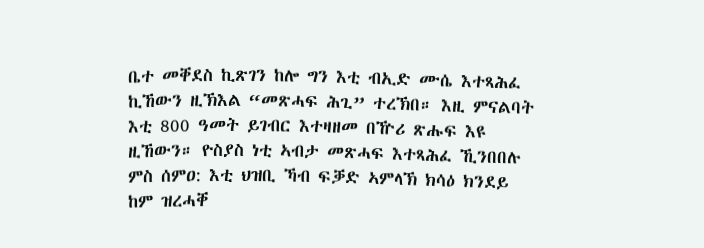ቤተ መቐደስ ኪጽገን ከሎ ግን እቲ ብኢድ ሙሴ እተጻሕፈ ኪኸውን ዚኽእል “መጽሓፍ ሕጊ” ተረኽበ። እዚ ምናልባት እቲ 800 ዓመት ይገብር እተዛዘመ በዅሪ ጽሑፍ እዩ ዚኸውን። ዮስያስ ነቲ ኣብታ መጽሓፍ እተጻሕፈ ኺንበበሉ ምስ ሰምዐ: እቲ ህዝቢ ኻብ ፍቓድ ኣምላኽ ክሳዕ ክንደይ ከም ዝረሓቐ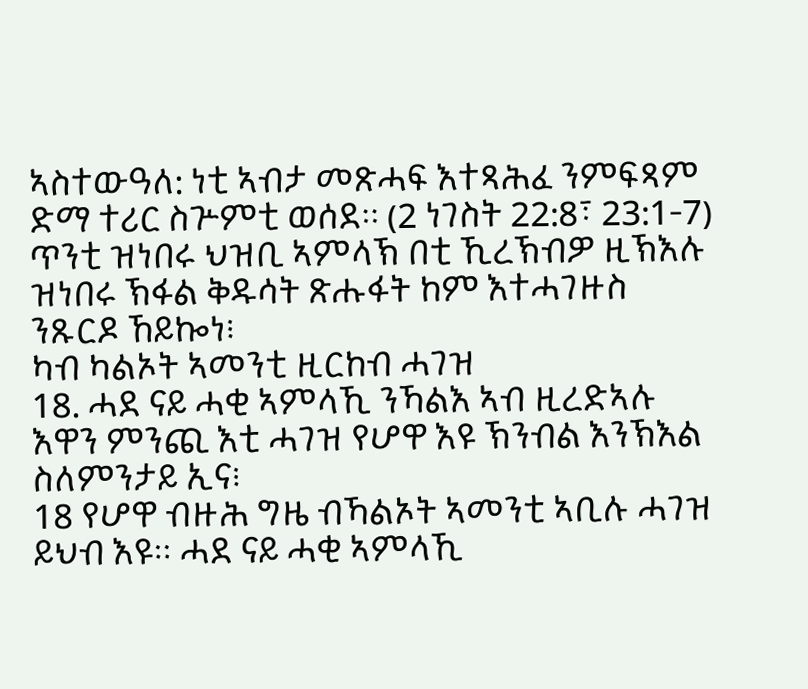ኣስተውዓለ: ነቲ ኣብታ መጽሓፍ እተጻሕፈ ንምፍጻም ድማ ተሪር ስጕምቲ ወሰደ። (2 ነገስት 22:8፣ 23:1-7) ጥንቲ ዝነበሩ ህዝቢ ኣምላኽ በቲ ኺረኽብዎ ዚኽእሉ ዝነበሩ ኽፋል ቅዱሳት ጽሑፋት ከም እተሓገዙስ ንጹርዶ ኸይኰነ፧
ካብ ካልኦት ኣመንቲ ዚርከብ ሓገዝ
18. ሓደ ናይ ሓቂ ኣምላኺ ንኻልእ ኣብ ዚረድኣሉ እዋን ምንጪ እቲ ሓገዝ የሆዋ እዩ ኽንብል እንኽእል ስለምንታይ ኢና፧
18 የሆዋ ብዙሕ ግዜ ብኻልኦት ኣመንቲ ኣቢሉ ሓገዝ ይህብ እዩ። ሓደ ናይ ሓቂ ኣምላኺ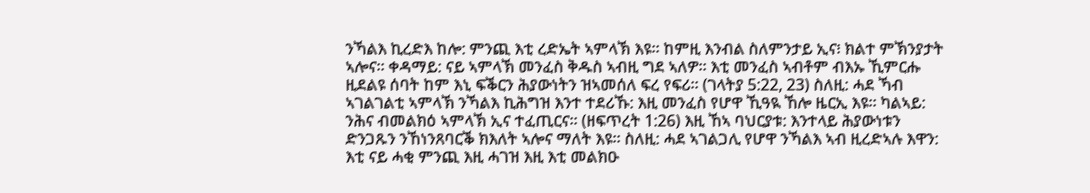ንኻልእ ኪረድእ ከሎ: ምንጪ እቲ ረድኤት ኣምላኽ እዩ። ከምዚ እንብል ስለምንታይ ኢና፧ ክልተ ምኽንያታት ኣሎና። ቀዳማይ: ናይ ኣምላኽ መንፈስ ቅዱስ ኣብዚ ግደ ኣለዎ። እቲ መንፈስ ኣብቶም ብእኡ ኺምርሑ ዚደልዩ ሰባት ከም እኒ ፍቕርን ሕያውነትን ዝኣመሰለ ፍረ የፍሪ። (ገላትያ 5:22, 23) ስለዚ: ሓደ ኻብ ኣገልገልቲ ኣምላኽ ንኻልእ ኪሕግዝ እንተ ተደሪኹ: እዚ መንፈስ የሆዋ ኺዓዪ ኸሎ ዜርኢ እዩ። ካልኣይ: ንሕና ብመልክዕ ኣምላኽ ኢና ተፈጢርና። (ዘፍጥረት 1:26) እዚ ኸኣ ባህርያቱ: እንተላይ ሕያውነቱን ድንጋጹን ንኸነንጸባርቕ ክእለት ኣሎና ማለት እዩ። ስለዚ: ሓደ ኣገልጋሊ የሆዋ ንኻልእ ኣብ ዚረድኣሉ እዋን: እቲ ናይ ሓቂ ምንጪ እዚ ሓገዝ እዚ እቲ መልክዑ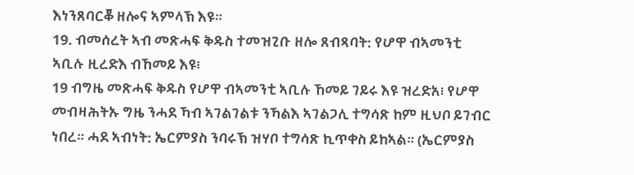እነንጸባርቖ ዘሎና ኣምላኽ እዩ።
19. ብመሰረት ኣብ መጽሓፍ ቅዱስ ተመዝጊቡ ዘሎ ጸብጻባት: የሆዋ ብኣመንቲ ኣቢሉ ዚረድእ ብኸመይ እዩ፧
19 ብግዜ መጽሓፍ ቅዱስ የሆዋ ብኣመንቲ ኣቢሉ ኸመይ ገይሩ እዩ ዝረድአ፧ የሆዋ መብዛሕትኡ ግዜ ንሓደ ኻብ ኣገልገልቱ ንኻልእ ኣገልጋሊ ተግሳጽ ከም ዚህቦ ይገብር ነበረ። ሓደ ኣብነት: ኤርምያስ ንባሩኽ ዝሃቦ ተግሳጽ ኪጥቀስ ይከኣል። (ኤርምያስ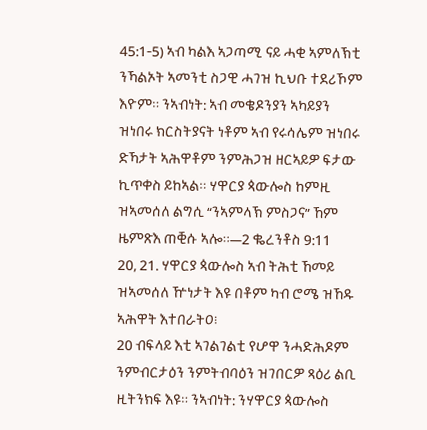45:1-5) ኣብ ካልእ ኣጋጣሚ ናይ ሓቂ ኣምለኽቲ ንኻልኦት ኣመንቲ ስጋዊ ሓገዝ ኪህቡ ተደሪኾም እዮም። ንኣብነት: ኣብ መቄዶንያን ኣካይያን ዝነበሩ ክርስትያናት ነቶም ኣብ የሩሳሌም ዝነበሩ ድኻታት ኣሕዋቶም ንምሕጋዝ ዘርኣይዎ ፍታው ኪጥቀስ ይከኣል። ሃዋርያ ጳውሎስ ከምዚ ዝኣመሰለ ልግሲ “ንኣምላኽ ምስጋና” ኸም ዜምጽእ ጠቒሱ ኣሎ።—2 ቈረንቶስ 9:11
20, 21. ሃዋርያ ጳውሎስ ኣብ ትሕቲ ኸመይ ዝኣመሰለ ዅነታት እዩ በቶም ካብ ሮሜ ዝኸዱ ኣሕዋት እተበራትዐ፧
20 ብፍላይ እቲ ኣገልገልቲ የሆዋ ንሓድሕዶም ንምብርታዕን ንምትብባዕን ዝገበርዎ ጻዕሪ ልቢ ዚትንክፍ እዩ። ንኣብነት: ንሃዋርያ ጳውሎስ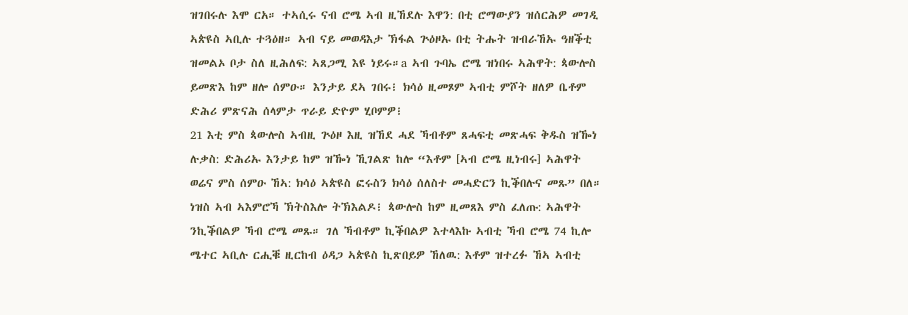ዝገበሩሉ እሞ ርአ። ተኣሲሩ ናብ ሮሜ ኣብ ዚኸደሉ እዋን: በቲ ሮማውያን ዝሰርሕዎ መገዲ ኣጵዩስ ኣቢሉ ተጓዕዘ። ኣብ ናይ መወዳእታ ኽፋል ጕዕዞኡ በቲ ትሑት ዝብራኸኡ ዓዘቕቲ ዝመልኦ ቦታ ስለ ዚሕለፍ: ኣጸጋሚ እዩ ነይሩ።a ኣብ ጉባኤ ሮሜ ዝነበሩ ኣሕዋት: ጳውሎስ ይመጽእ ከም ዘሎ ሰምዑ። እንታይ ደኣ ገበሩ፧ ክሳዕ ዚመጾም ኣብቲ ምሾት ዘለዎ ቤቶም ድሕሪ ምጽናሕ ሰላምታ ጥራይ ድዮም ሂቦምዎ፧
21 እቲ ምስ ጳውሎስ ኣብዚ ጕዕዞ እዚ ዝኸደ ሓደ ኻብቶም ጸሓፍቲ መጽሓፍ ቅዱስ ዝዀነ ሉቃስ: ድሕሪኡ እንታይ ከም ዝዀነ ኺገልጽ ከሎ “እቶም [ኣብ ሮሜ ዚነብሩ] ኣሕዋት ወሬና ምስ ሰምዑ ኸኣ: ክሳዕ ኣጵዩስ ፎሩስን ክሳዕ ሰለስተ መሓድርን ኪቕበሉና መጹ” በለ። ነዝስ ኣብ ኣእምሮኻ ኽትስእሎ ትኽእልዶ፧ ጳውሎስ ከም ዚመጸእ ምስ ፈለጡ: ኣሕዋት ንኪቕበልዎ ኻብ ሮሜ መጹ። ገለ ኻብቶም ኪቕበልዎ እተላእኩ ኣብቲ ኻብ ሮሜ 74 ኪሎ ሜተር ኣቢሉ ርሒቑ ዚርከብ ዕዳጋ ኣጵዩስ ኪጽበይዎ ኸለዉ: እቶም ዝተረፉ ኸኣ ኣብቲ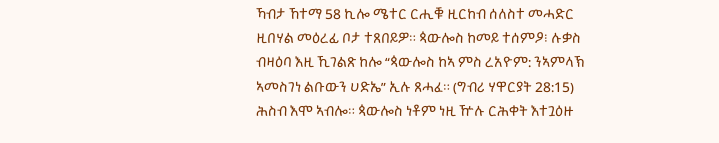ኻብታ ኸተማ 58 ኪሎ ሜተር ርሒቑ ዚርከብ ሰለስተ መሓድር ዚበሃል መዕረፊ ቦታ ተጸበይዎ። ጳውሎስ ከመይ ተሰምዖ፧ ሉቃስ ብዛዕባ እዚ ኺገልጽ ከሎ “ጳውሎስ ከኣ ምስ ረአዮም: ንኣምላኽ ኣመስገነ ልቡውን ሀድኤ” ኢሉ ጸሓፈ። (ግብሪ ሃዋርያት 28:15) ሕስብ እሞ ኣብሎ። ጳውሎስ ነቶም ነዚ ዅሉ ርሕቀት እተጓዕዙ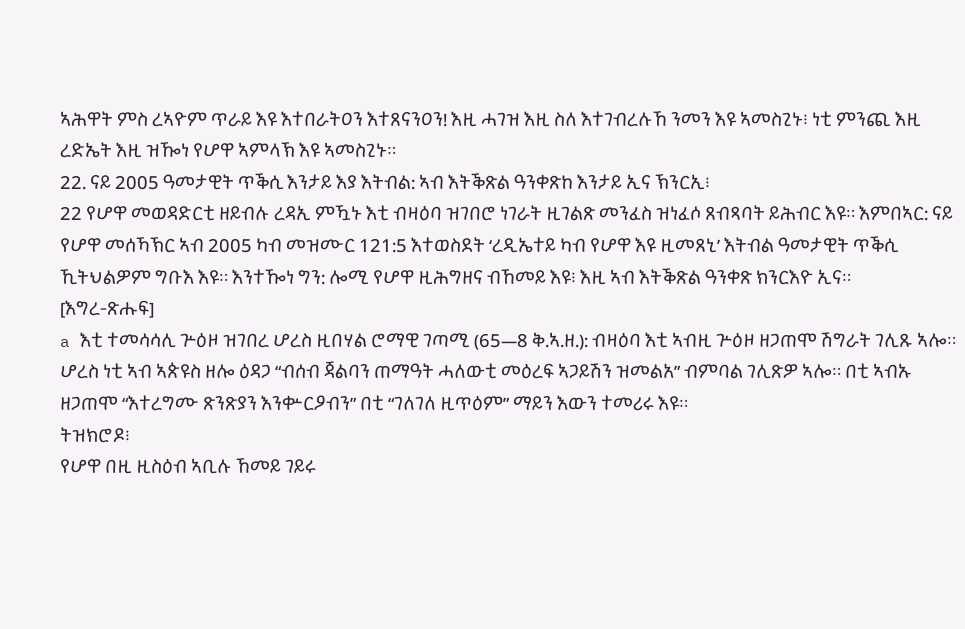ኣሕዋት ምስ ረኣዮም ጥራይ እዩ እተበራትዐን እተጸናንዐን! እዚ ሓገዝ እዚ ስለ እተገብረሉኸ ንመን እዩ ኣመስጊኑ፧ ነቲ ምንጪ እዚ ረድኤት እዚ ዝዀነ የሆዋ ኣምላኽ እዩ ኣመስጊኑ።
22. ናይ 2005 ዓመታዊት ጥቕሲ እንታይ እያ እትብል: ኣብ እትቕጽል ዓንቀጽከ እንታይ ኢና ኽንርኢ፧
22 የሆዋ መወዳድርቲ ዘይብሉ ረዳኢ ምዃኑ እቲ ብዛዕባ ዝገበሮ ነገራት ዚገልጽ መንፈስ ዝነፈሶ ጸብጻባት ይሕብር እዩ። እምበኣር: ናይ የሆዋ መሰኻኽር ኣብ 2005 ካብ መዝሙር 121:5 እተወስደት ‘ረዲኤተይ ካብ የሆዋ እዩ ዚመጸኒ’ እትብል ዓመታዊት ጥቕሲ ኺትህልዎም ግቡእ እዩ። እንተዀነ ግን: ሎሚ የሆዋ ዚሕግዘና ብኸመይ እዩ፧ እዚ ኣብ እትቕጽል ዓንቀጽ ክንርእዮ ኢና።
[እግረ-ጽሑፍ]
a እቲ ተመሳሳሊ ጕዕዞ ዝገበረ ሆረስ ዚበሃል ሮማዊ ገጣሚ (65—8 ቅ.ኣ.ዘ.): ብዛዕባ እቲ ኣብዚ ጕዕዞ ዘጋጠሞ ሽግራት ገሊጹ ኣሎ። ሆረስ ነቲ ኣብ ኣጵዩስ ዘሎ ዕዳጋ “ብሰብ ጃልባን ጠማዓት ሓለውቲ መዕረፍ ኣጋይሽን ዝመልአ” ብምባል ገሊጽዎ ኣሎ። በቲ ኣብኡ ዘጋጠሞ “እተረግሙ ጽንጽያን እንቍርዖብን” በቲ “ገለገለ ዚጥዕም” ማይን እውን ተመሪሩ እዩ።
ትዝክሮዶ፧
የሆዋ በዚ ዚስዕብ ኣቢሉ ኸመይ ገይሩ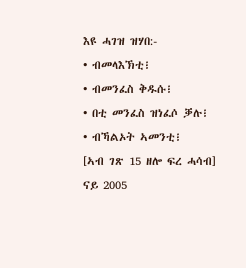እዩ ሓገዝ ዝሃበ:-
• ብመላእኽቲ፧
• ብመንፈስ ቅዱሱ፧
• በቲ መንፈስ ዝነፈሶ ቓሉ፧
• ብኻልኦት ኣመንቲ፧
[ኣብ ገጽ 15 ዘሎ ፍረ ሓሳብ]
ናይ 2005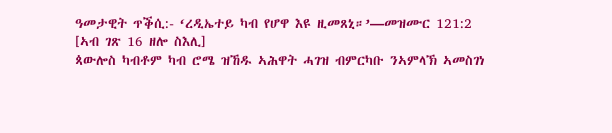ዓመታዊት ጥቕሲ:- ‘ረዲኤተይ ካብ የሆዋ እዩ ዚመጸኒ።’—መዝሙር 121:2
[ኣብ ገጽ 16 ዘሎ ስእሊ]
ጳውሎስ ካብቶም ካብ ሮሜ ዝኸዱ ኣሕዋት ሓገዝ ብምርካቡ ንኣምላኽ ኣመስገነ